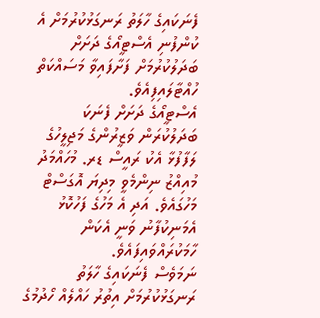ފެނަކައިގެ ހާލަތު ރަނގަޅުކުރުމަށް އެ ކުންފުނި އެސްޓީއޯގެ ދަށަށް ބަދަލުކުރުމަށް ފަށާފައިވާ މަސައްކަތް ހުއްޓާލައިފިއެވެ.
އެސްޓީއޯގެ ދަށަށް ފެނަކަ ބަދަލުކުރަން ވަޒީރުންގެ މަޖިލީހުގެ ލަފާފުޅާ އެކު ރައީސް ޑރ. މުހައްމަދު މުއިއްޒު ނިންމެވީ މިދިޔަ އޮގަސްޓް މަހުގައެވެ. އަދި އެ މަހުގެ ފަހުކޮޅު އެމަނިކުފާނު ވަނީ އެކަން ހާމަކުރައްވައިފައެވެ.
ނަމަވެސް ފެނަކައިގެ ހާލަތު ރަނގަޅުކުރުމަށް އިތުރު ހައްލެއް ހޯދުމުގެ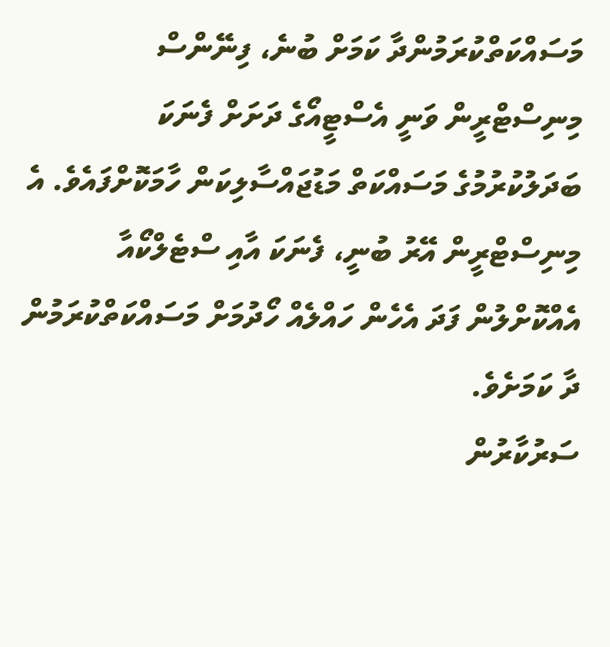މަސައްކަތްކުރަމުންދާ ކަމަށް ބުނެ، ފިނޭންސް މިނިސްޓްރީން ވަނީ އެސްޓީއޯގެ ދަށަށް ފެނަކަ ބަދަލުކުރުމުގެ މަސައްކަތް މަޑުޖައްސާލިކަން ހާމަކޮށްފައެވެ. އެ މިނިސްޓްރީން އޭރު ބުނީ، ފެނަކަ އާއި ސްޓެލްކޯއާ އެއްކޮށްލުން ފަދަ އެހެން ހައްލެއް ހޯދުމަށް މަސައްކަތްކުރަމުން ދާ ކަމަށެވެ.
ސަރުކާރުން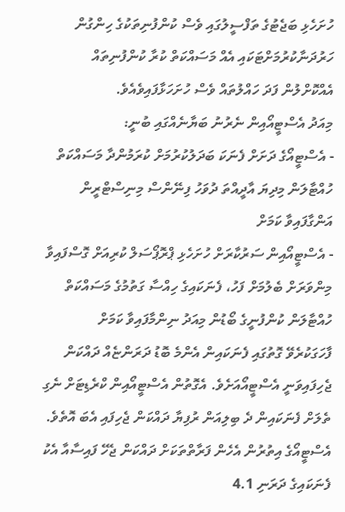ހުށަހެޅި ބަޖެޓުގެ ތަފްސީލުގައި ވެސް ކުންފުނިތަކުގެ ހިންގުން ހަރުދަނާކުރުމަށްޓަކައި އެއް މަސައްކަތް ކުރާ ކުންފުނިތައް އެއްކޮށްލުން ފަދަ ހައްލުތައް ވެސް ހުށަހަޅާފައިވެއެވެ.
މިއަދު އެސްޓީއޯއިން ނެރުނު ބަޔާނެއްގައި ބުނީ:
- އެސްޓީއޯގެ ދަށަށް ފެނަކަ ބަދަލުކުރުމަށް ކުރަމުންދާ މަސައްކަތް ހުއްޓާލަން މިދިޔަ އާދީއްތަ ދުވަހު ފިނޭންސް މިނިސްޓްރީން އަންގާފައިވާ ކަމަށް
- އެސްޓީއޯއިން ސަރުކާރަށް ހުށަހެޅި ޕްރޮޕޯސަލް ކުރިއަށް ގޮސްފައިވާ މިންވަރަށް ބެލުމަށް ފަހު، ފެނަކައިގެ ހިއްސާ ގަތުމުގެ މަސައްކަތް ހުއްޓާލަން ކުންފުނީގެ ބޯޑުން މިއަދު ނިންމާފައިވާ ކަމަށް
ފާހަގަކުރެވޭ ގޮތުގައި ފެނަކައިން އެންމެ ބޮޑު ދަރަންޏެއް ދައްކަން ޖެހިފައިވަނީ އެސްޓީއޯއަށެވެ. އެގޮތުން އެސްޓީއޯއިން ކްރެޑިޓަށް ނެގި ތެލަށް ފެނަކައިން ދެ ބިލިއަން ރުފިޔާ ދައްކަން ޖެހިފައި އެބަ އޮތެވެ.
އެސްޓީއޯގެ އިތުރުން އެހެން ފަރާތްތަކަށް ދައްކަން ޖެހޭ ފައިސާއާ އެކު ފެނަކައިގެ ދަރަނި 4.1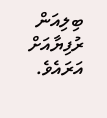ބިލިއަން ރުފިޔާއަށް އަރައެވެ.